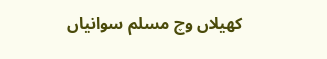کھیلاں وچ مسلم سوانیاں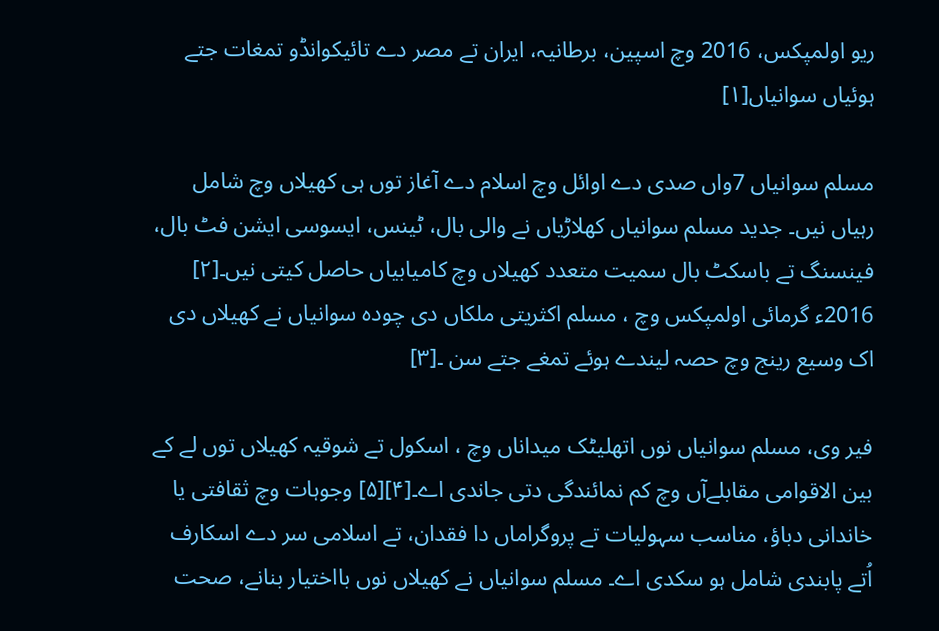ریو اولمپکس، 2016 وچ اسپین، برطانیہ، ایران تے مصر دے تائیکوانڈو تمغات جتے ہوئیاں سوانیاں[۱]

مسلم سوانیاں 7واں صدی دے اوائل وچ اسلام دے آغاز توں ہی کھیلاں وچ شامل رہیاں نيں۔ جدید مسلم سوانیاں کھلاڑیاں نے والی بال، ٹینس، ایسوسی ایشن فٹ بال، فینسنگ تے باسکٹ بال سمیت متعدد کھیلاں وچ کامیابیاں حاصل کيتی نيں۔[۲] 2016ء گرمائی اولمپکس وچ ، مسلم اکثریتی ملکاں دی چودہ سوانیاں نے کھیلاں دی اک وسیع رینج وچ حصہ لیندے ہوئے تمغے جتے سن ۔[۳]

فیر وی، مسلم سوانیاں نوں اتھلیٹک میداناں وچ ، اسکول تے شوقیہ کھیلاں توں لے کے بین الاقوامی مقابلےآں وچ کم نمائندگی دتی جاندی اے۔[۴][۵] وجوہات وچ ثقافتی یا خاندانی دباؤ، مناسب سہولیات تے پروگراماں دا فقدان، تے اسلامی سر دے اسکارف اُتے پابندی شامل ہو سکدی اے۔ مسلم سوانیاں نے کھیلاں نوں بااختیار بنانے، صحت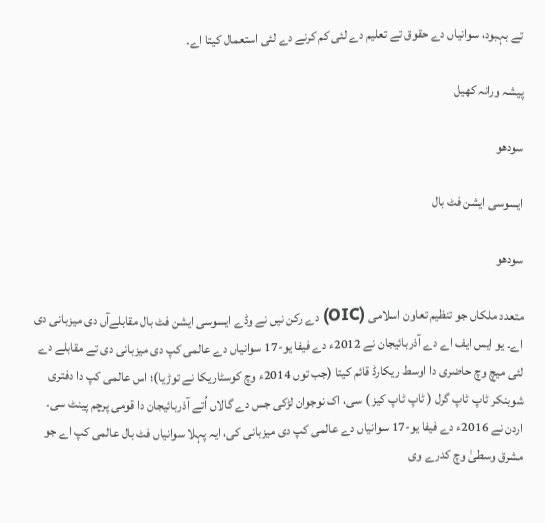تے بہبود، سوانیاں دے حقوق تے تعلیم دے لئی کم کرنے دے لئی استعمال کيتا اے۔

پیشہ ورانہ کھیل

سودھو

ایسوسی ایشن فٹ بال

سودھو

متعدد ملکاں جو تنظیم تعاون اسلامی (OIC) دے رکن نيں نے وڈے ایسوسی ایشن فٹ بال مقابلےآں دی میزبانی دی اے۔ یو ایس ایف اے دے آذربائیجان نے 2012ء دے فیفا یو-17 سوانیاں دے عالمی کپ دی میزبانی دی تے مقابلے دے لئی میچ وچ حاضری دا اوسط ریکارڈ قائم کيتا (جب توں 2014ء وچ کوسٹاریکا نے توڑیا)؛ اس عالمی کپ دا دفتری شوبنکر ٹاپ ٹاپ گرل ( ٹاپ ٹاپ کیز ) سی، اک نوجوان لڑکی جس دے گالاں اُتے آذربائیجان دا قومی پرچم پینٹ سی۔ اردن نے 2016ء دے فیفا یو-17 سوانیاں دے عالمی کپ دی میزبانی کی، ایہ پہلا سوانیاں فٹ بال عالمی کپ اے جو مشرق وسطیٰ وچ کدرے وی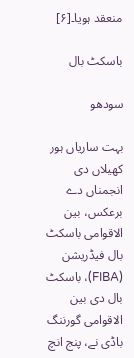منعقد ہويا۔[۶]

باسکٹ بال

سودھو

بہت ساریاں ہور کھیلاں دی انجمناں دے برعکس، بین الاقوامی باسکٹ بال فیڈریشن (FIBA)، باسکٹ بال دی بین الاقوامی گورننگ باڈی نے، پنج انچ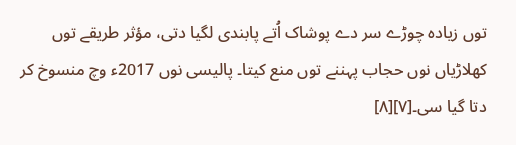توں زیادہ چوڑے سر دے پوشاک اُتے پابندی لگیا دتی، مؤثر طریقے توں کھلاڑیاں نوں حجاب پہننے توں منع کيتا۔ پالیسی نوں 2017ء وچ منسوخ کر دتا گیا سی۔[۷][۸]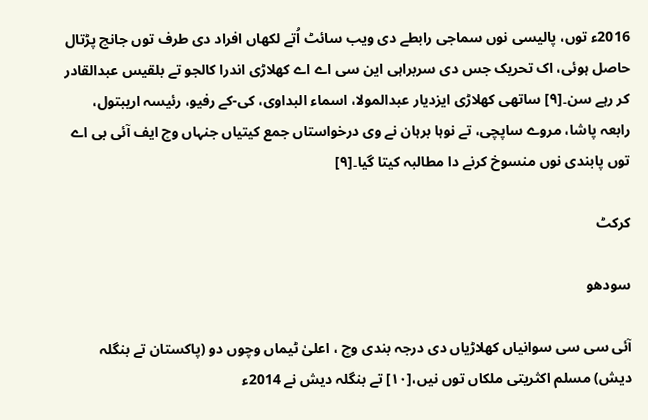2016ء توں، پالیسی نوں سماجی رابطے دی ویب سائٹ اُتے لکھاں افراد دی طرف توں جانچ پڑتال حاصل ہوئی، اک تحریک جس دی سربراہی این سی اے اے کھلاڑی اندرا کالجو تے بلقیس عبدالقادر کر رہے سن۔[۹] ساتھی کھلاڑی ایزدیار عبدالمولا، اسماء البداوی، کی-کے رفیو، رئیسہ اریبتول، رابعہ پاشا، مروے ساپچی، تے نوہا برہان نے وی درخواستاں جمع کيتياں جنہاں وچ ایف آئی بی اے توں پابندی نوں منسوخ کرنے دا مطالبہ کيتا گیا۔[۹]

کرکٹ

سودھو

آئی سی سی سوانیاں کھلاڑیاں دی درجہ بندی وچ ، اعلیٰ ٹیماں وچوں دو (پاکستان تے بنگلہ دیش) مسلم اکثریتی ملکاں توں نيں،[۱۰] تے بنگلہ دیش نے 2014ء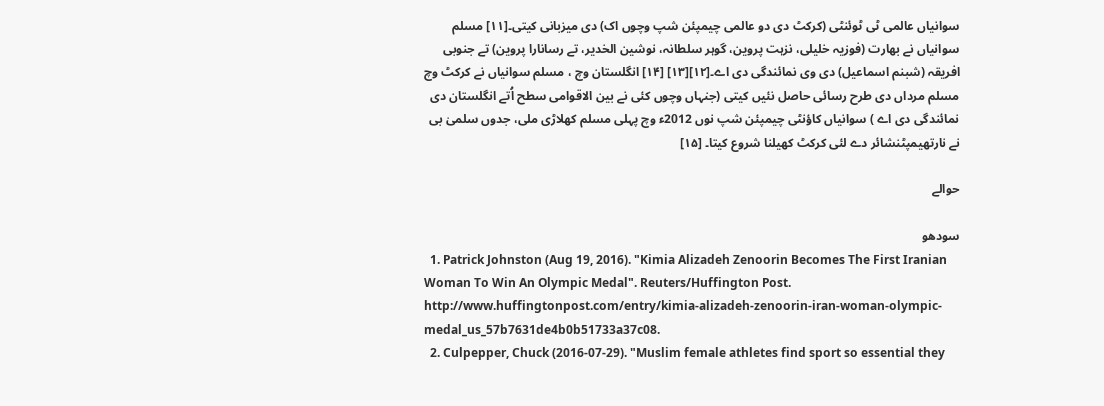سوانیاں عالمی ٹی ٹوئنٹی (کرکٹ دی دو عالمی چیمپئن شپ وچوں اک) دی میزبانی کيتی۔[۱۱] مسلم سوانیاں نے بھارت (فوزیہ خلیلی، نزہت پروین، گوہر سلطانہ، نوشین الخدیر، تے رسانارا پروین) تے جنوبی افریقہ (شبنم اسماعیل) دی وی نمائندگی دی اے۔[۱۲][۱۳] [۱۴] انگلستان وچ ، مسلم سوانیاں نے کرکٹ وچ مسلم مرداں دی طرح رسائی حاصل نئيں کيتی (جنہاں وچوں کئی نے بین الاقوامی سطح اُتے انگلستان دی نمائندگی دی اے ) سوانیاں کاؤنٹی چیمپئن شپ نوں 2012ء وچ پہلی مسلم کھلاڑی ملی، جدوں سلمیٰ بی نے نارتھیمپٹنشائر دے لئی کرکٹ کھیلنا شروع کيتا۔ [۱۵]

حوالے

سودھو
  1. Patrick Johnston (Aug 19, 2016). "Kimia Alizadeh Zenoorin Becomes The First Iranian Woman To Win An Olympic Medal". Reuters/Huffington Post. http://www.huffingtonpost.com/entry/kimia-alizadeh-zenoorin-iran-woman-olympic-medal_us_57b7631de4b0b51733a37c08.
  2. Culpepper, Chuck (2016-07-29). "Muslim female athletes find sport so essential they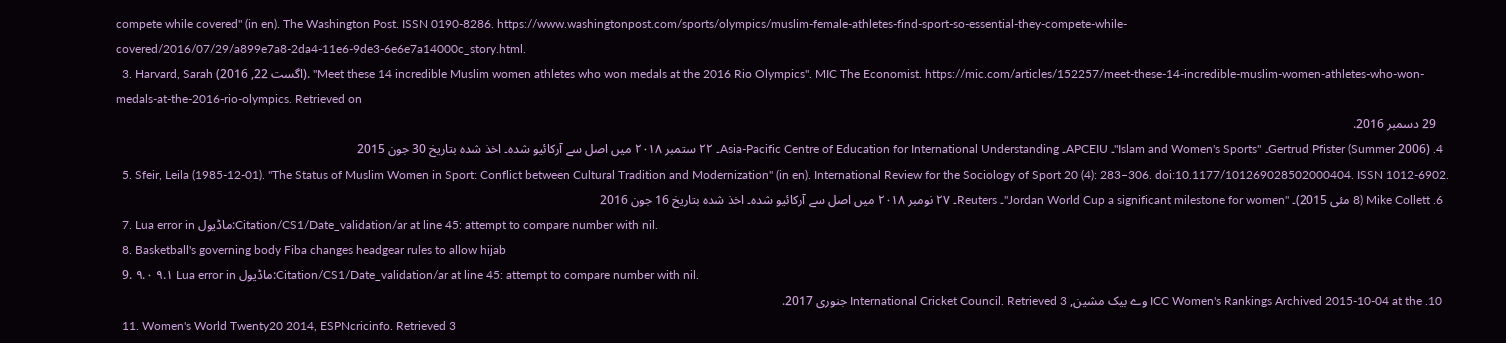compete while covered" (in en). The Washington Post. ISSN 0190-8286. https://www.washingtonpost.com/sports/olympics/muslim-female-athletes-find-sport-so-essential-they-compete-while-covered/2016/07/29/a899e7a8-2da4-11e6-9de3-6e6e7a14000c_story.html.
  3. Harvard, Sarah (اگست 22, 2016). "Meet these 14 incredible Muslim women athletes who won medals at the 2016 Rio Olympics". MIC The Economist. https://mic.com/articles/152257/meet-these-14-incredible-muslim-women-athletes-who-won-medals-at-the-2016-rio-olympics. Retrieved on
    29 دسمبر 2016.
  4. Gertrud Pfister (Summer 2006)۔ "Islam and Women's Sports"۔ APCEIU۔ Asia-Pacific Centre of Education for International Understanding۔ ۲۲ ستمبر ۲۰۱۸ میں اصل سے آرکائیو شدہ۔ اخذ شدہ بتاریخ 30 جون 2015
  5. Sfeir, Leila (1985-12-01). "The Status of Muslim Women in Sport: Conflict between Cultural Tradition and Modernization" (in en). International Review for the Sociology of Sport 20 (4): 283–306. doi:10.1177/101269028502000404. ISSN 1012-6902.
  6. Mike Collett (8 مئی 2015)۔ "Jordan World Cup a significant milestone for women"۔ Reuters۔ ۲۷ نومبر ۲۰۱۸ میں اصل سے آرکائیو شدہ۔ اخذ شدہ بتاریخ 16 جون 2016
  7. Lua error in ماڈیول:Citation/CS1/Date_validation/ar at line 45: attempt to compare number with nil.
  8. Basketball's governing body Fiba changes headgear rules to allow hijab
  9. ۹.۰ ۹.۱ Lua error in ماڈیول:Citation/CS1/Date_validation/ar at line 45: attempt to compare number with nil.
  10. ICC Women's Rankings Archived 2015-10-04 at the وے بیک مشین, International Cricket Council. Retrieved 3 جنوری 2017.
  11. Women's World Twenty20 2014, ESPNcricinfo. Retrieved 3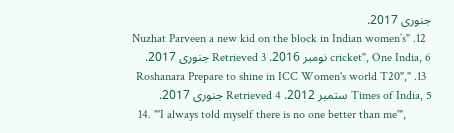جنوری 2017.
  12. "Nuzhat Parveen a new kid on the block in Indian women’s cricket", One India, 6 نومبر 2016. Retrieved 3 جنوری 2017.
  13. "Roshanara Prepare to shine in ICC Women's world T20", Times of India, 5 ستمبر 2012. Retrieved 4 جنوری 2017.
  14. "'I always told myself there is no one better than me'",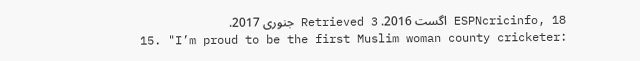ESPNcricinfo, 18 اگست 2016. Retrieved 3 جنوری 2017.
  15. "I’m proud to be the first Muslim woman county cricketer: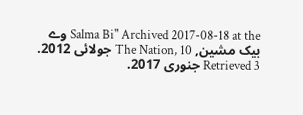Salma Bi" Archived 2017-08-18 at the وے بیک مشین, The Nation, 10 جولائی 2012. Retrieved 3 جنوری 2017.